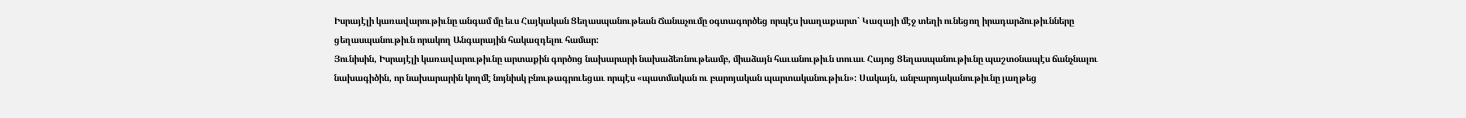Իսրայէլի կառավարութիւնը անգամ մը եւս Հայկական Ցեղասպանութեան Ճանաչումը օգտագործեց որպէս խաղաքարտ` Կազայի մէջ տեղի ունեցող իրադարձութիւնները ցեղասպանութիւն որակող Անգարային հակազդելու համար:
Յունիսին, Իսրայէլի կառավարութիւնը արտաքին գործոց նախարարի նախաձեռնութեամբ, միաձայն հաւանութիւն տուաւ Հայոց Ցեղասպանութիւնը պաշտօնապէս ճանչնալու նախագիծին, որ նախարարին կողմէ նոյնիսկ բնութագրուեցաւ որպէս «պատմական ու բարոյական պարտականութիւն»: Սակայն, անբարոյականութիւնը յաղթեց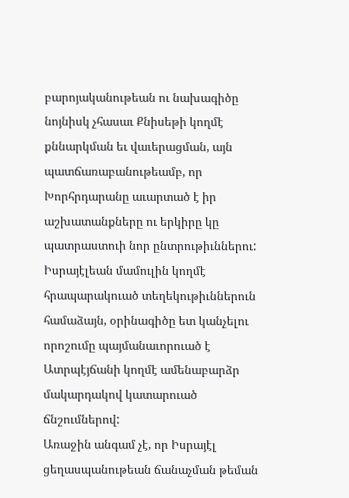բարոյականութեան ու նախագիծը նոյնիսկ չհասաւ Քնիսեթի կողմէ քննարկման եւ վաւերացման, այն պատճառաբանութեամբ, որ Խորհրդարանը աւարտած է իր աշխատանքները ու երկիրը կը պատրաստուի նոր ընտրութիւններու:
Իսրայէլեան մամուլին կողմէ հրապարակուած տեղեկութիւններուն համաձայն, օրինագիծը ետ կանչելու որոշումը պայմանաւորուած է Ատրպէյճանի կողմէ ամենաբարձր մակարդակով կատարուած ճնշումներով:
Առաջին անգամ չէ, որ Իսրայէլ ցեղասպանութեան ճանաչման թեման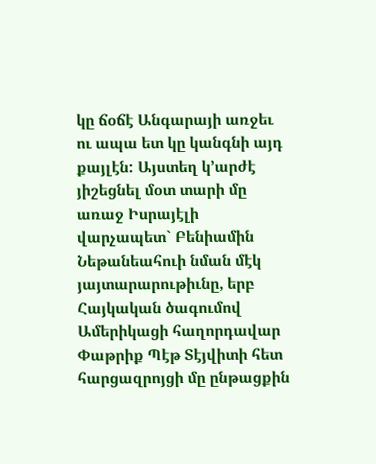կը ճօճէ Անգարայի առջեւ ու ապա ետ կը կանգնի այդ քայլէն: Այստեղ կ’արժէ յիշեցնել մօտ տարի մը առաջ Իսրայէլի վարչապետ` Բենիամին Նեթանեահուի նման մէկ յայտարարութիւնը, երբ Հայկական ծագումով Ամերիկացի հաղորդավար Փաթրիք Պէթ Տէյվիտի հետ հարցազրոյցի մը ընթացքին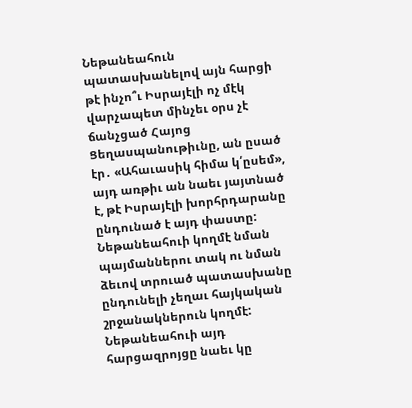Նեթանեահուն պատասխանելով այն հարցի թէ ինչո՞ւ Իսրայէլի ոչ մէկ վարչապետ մինչեւ օրս չէ ճանչցած Հայոց Ցեղասպանութիւնը, ան ըսած էր․ «Ահաւասիկ հիմա կ՛ըսեմ», այդ առթիւ ան նաեւ յայտնած է, թէ Իսրայէլի խորհրդարանը ընդունած է այդ փաստը: Նեթանեահուի կողմէ նման պայմաններու տակ ու նման ձեւով տրուած պատասխանը ընդունելի չեղաւ հայկական շրջանակներուն կողմէ: Նեթանեահուի այդ հարցազրոյցը նաեւ կը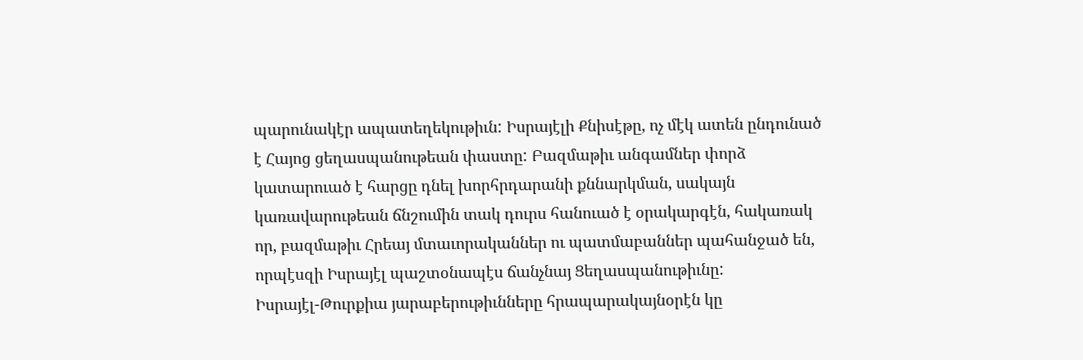պարունակէր ապատեղեկութիւն: Իսրայէլի Քնիսէթը, ոչ մէկ ատեն ընդունած է Հայոց ցեղասպանութեան փաստը: Բազմաթիւ անգամներ փորձ կատարուած է հարցը դնել խորհրդարանի քննարկման, սակայն կառավարութեան ճնշումին տակ դուրս հանուած է օրակարգէն, հակառակ որ, բազմաթիւ Հրեայ մտաւորականներ ու պատմաբաններ պահանջած են, որպէսզի Իսրայէլ պաշտօնապէս ճանչնայ Ցեղասպանութիւնը:
Իսրայէլ-Թուրքիա յարաբերութիւնները հրապարակայնօրէն կը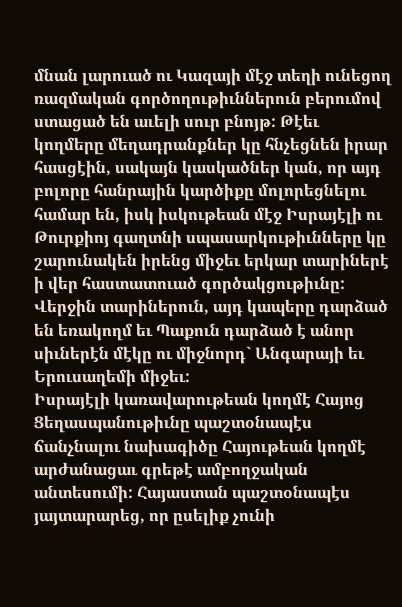մնան լարուած ու Կազայի մէջ տեղի ունեցող ռազմական գործողութիւններուն բերումով ստացած են աւելի սուր բնոյթ: Թէեւ կողմերը մեղադրանքներ կը հնչեցնեն իրար հասցէին, սակայն կասկածներ կան, որ այդ բոլորը հանրային կարծիքը մոլորեցնելու համար են, իսկ իսկութեան մէջ Իսրայէլի ու Թուրքիոյ գաղտնի սպասարկութիւնները կը շարունակեն իրենց միջեւ երկար տարիներէ ի վեր հաստատուած գործակցութիւնը: Վերջին տարիներուն, այդ կապերը դարձած են եռակողմ եւ Պաքուն դարձած է անոր սիւներէն մէկը ու միջնորդ` Անգարայի եւ Երուսաղեմի միջեւ:
Իսրայէլի կառավարութեան կողմէ Հայոց Ցեղասպանութիւնը պաշտօնապէս ճանչնալու նախագիծը Հայութեան կողմէ արժանացաւ գրեթէ ամբողջական անտեսումի: Հայաստան պաշտօնապէս յայտարարեց, որ ըսելիք չունի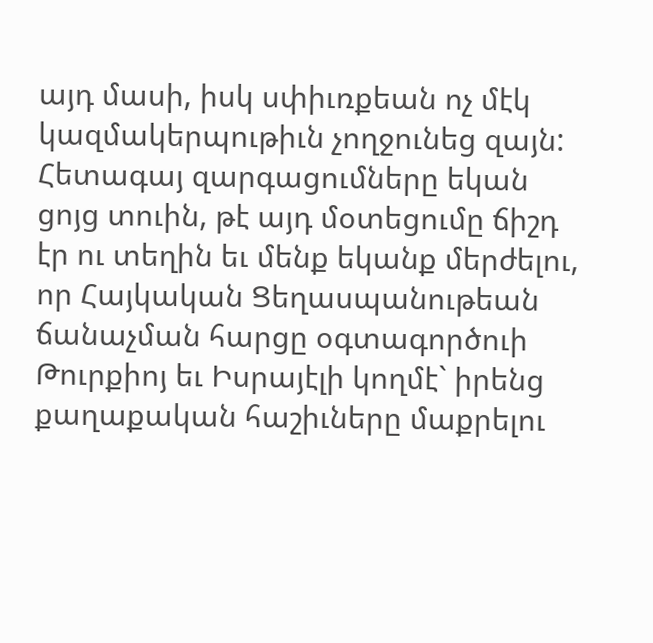այդ մասի, իսկ սփիւռքեան ոչ մէկ կազմակերպութիւն չողջունեց զայն: Հետագայ զարգացումները եկան ցոյց տուին, թէ այդ մօտեցումը ճիշդ էր ու տեղին եւ մենք եկանք մերժելու, որ Հայկական Ցեղասպանութեան ճանաչման հարցը օգտագործուի Թուրքիոյ եւ Իսրայէլի կողմէ` իրենց քաղաքական հաշիւները մաքրելու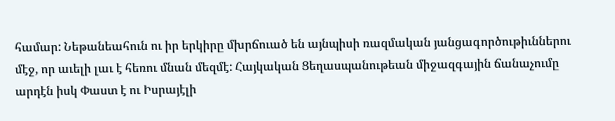համար: Նեթանեահուն ու իր երկիրը մխրճուած են այնպիսի ռազմական յանցագործութիւններու մէջ, որ աւելի լաւ է հեռու մնան մեզմէ: Հայկական Ցեղասպանութեան միջազգային ճանաչումը արդէն իսկ Փաստ է ու Իսրայէլի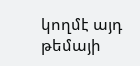կողմէ այդ թեմայի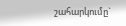շահարկումը`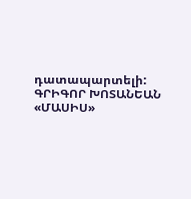դատապարտելի:
ԳՐԻԳՈՐ ԽՈՏԱՆԵԱՆ
«ՄԱՍԻՍ»